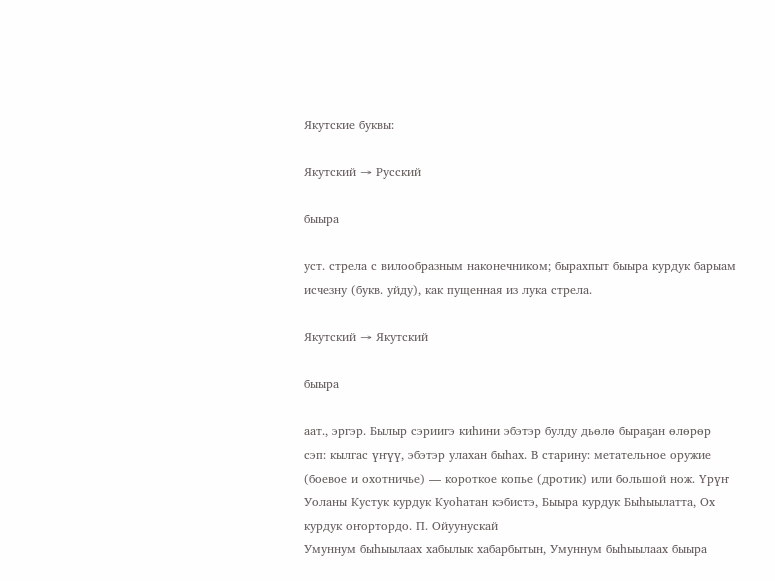Якутские буквы:

Якутский → Русский

быыра

уст. стрела с вилообразным наконечником; бырахпыт быыра курдук барыам исчезну (букв. уйду), как пущенная из лука стрела.

Якутский → Якутский

быыра

аат., эргэр. Былыр сэриигэ киһини эбэтэр булду дьөлө быраҕан өлөрөр сэп: кылгас үҥүү, эбэтэр улахан быһах. В старину: метательное оружие (боевое и охотничье) — короткое копье (дротик) или большой нож. Үрүҥ Уоланы Кустук курдук Куоһатан кэбистэ, Быыра курдук Быһыылатта, Ох курдук оҥортордо. П. Ойуунускай
Умуннум быһыылаах хабылык хабарбытын, Умуннум быһыылаах быыра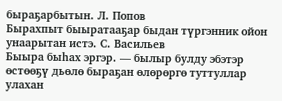быраҕарбытын. Л. Попов
Бырахпыт быыратааҕар быдан түргэнник ойон унаарытан истэ. С. Васильев
Быыра быһах эргэр. — былыр булду эбэтэр өстөөҕү дьөлө быраҕан өлөрөргө туттуллар улахан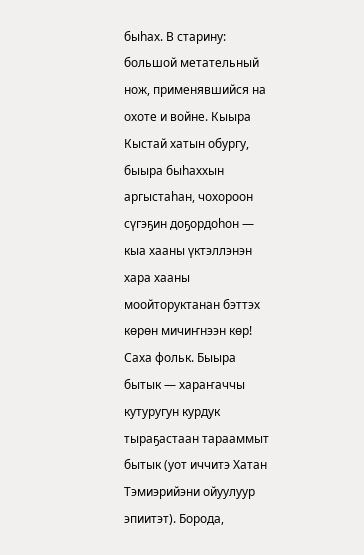быһах. В старину: большой метательный нож, применявшийся на охоте и войне. Кыыра Кыстай хатын обургу, быыра быһаххын аргыстаһан, чохороон сүгэҕин доҕордоһон — кыа хааны үктэллэнэн хара хааны моойторуктанан бэттэх көрөн мичиҥнээн көр! Саха фольк. Быыра бытык — хараҥаччы кутуругун курдук тыраҕастаан тарааммыт бытык (уот иччитэ Хатан Тэмиэрийэни ойуулуур эпиитэт). Борода,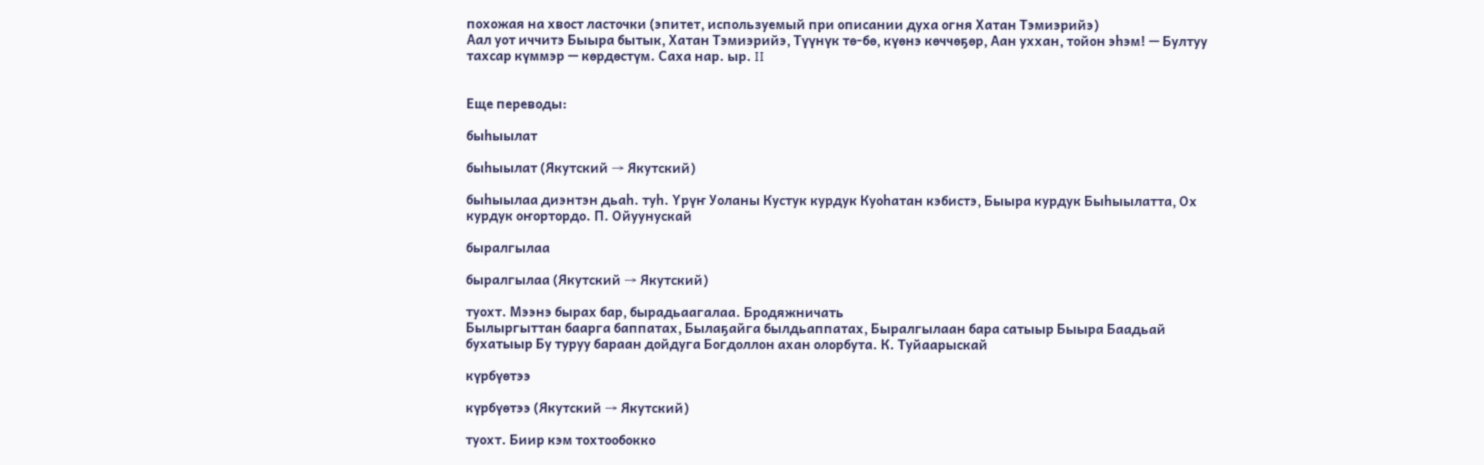похожая на хвост ласточки (эпитет, используемый при описании духа огня Хатан Тэмиэрийэ)
Аал уот иччитэ Быыра бытык, Хатан Тэмиэрийэ, Түүнүк тө-бө, күөнэ көччөҕөр, Аан уххан, тойон эһэм! — Бултуу тахсар күммэр — көрдөстүм. Саха нар. ыр. II


Еще переводы:

быһыылат

быһыылат (Якутский → Якутский)

быһыылаа диэнтэн дьаһ. туһ. Үрүҥ Уоланы Кустук курдук Куоһатан кэбистэ, Быыра курдук Быһыылатта, Ох курдук оҥортордо. П. Ойуунускай

быралгылаа

быралгылаа (Якутский → Якутский)

туохт. Мээнэ бырах бар, бырадьаагалаа. Бродяжничать
Былыргыттан баарга баппатах, Былаҕайга былдьаппатах, Быралгылаан бара сатыыр Быыра Баадьай бухатыыр Бу туруу бараан дойдуга Богдоллон ахан олорбута. К. Туйаарыскай

күрбүөтээ

күрбүөтээ (Якутский → Якутский)

туохт. Биир кэм тохтообокко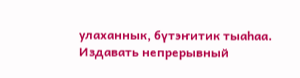улаханнык, бүтэҥитик тыаһаа. Издавать непрерывный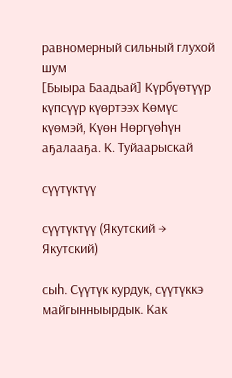равномерный сильный глухой шум
[Быыра Баадьай] Күрбүөтүүр күпсүүр күөртээх Көмүс күөмэй, Күөн Нөргүөһүн аҕалааҕа. К. Туйаарыскай

сүүтүктүү

сүүтүктүү (Якутский → Якутский)

сыһ. Сүүтүк курдук, сүүтүккэ майгынныырдык. Как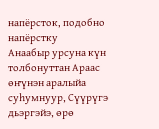напёрсток, подобно напёрстку
Анаабыр урсуна күн толбонуттан Араас өҥүнэн аралыйа суһумнуур, Сүүрүгэ дьэргэйэ, өрө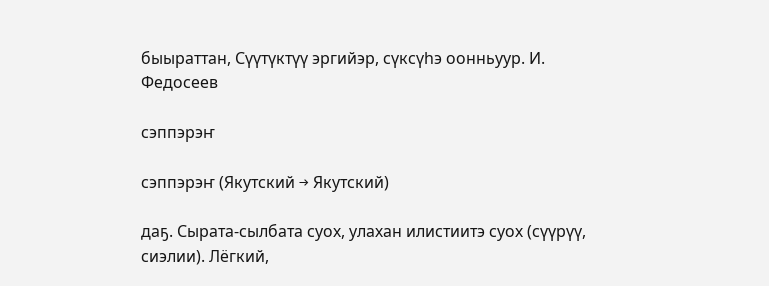быыраттан, Сүүтүктүү эргийэр, сүксүһэ оонньуур. И. Федосеев

сэппэрэҥ

сэппэрэҥ (Якутский → Якутский)

даҕ. Сырата-сылбата суох, улахан илистиитэ суох (сүүрүү, сиэлии). Лёгкий,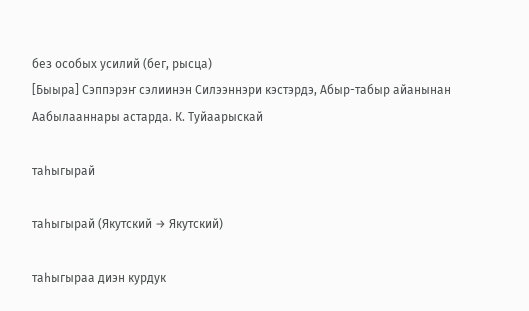без особых усилий (бег, рысца)
[Быыра] Сэппэрэҥ сэлиинэн Силээннэри кэстэрдэ, Абыр-табыр айанынан Аабылааннары астарда. К. Туйаарыскай

таһыгырай

таһыгырай (Якутский → Якутский)

таһыгыраа диэн курдук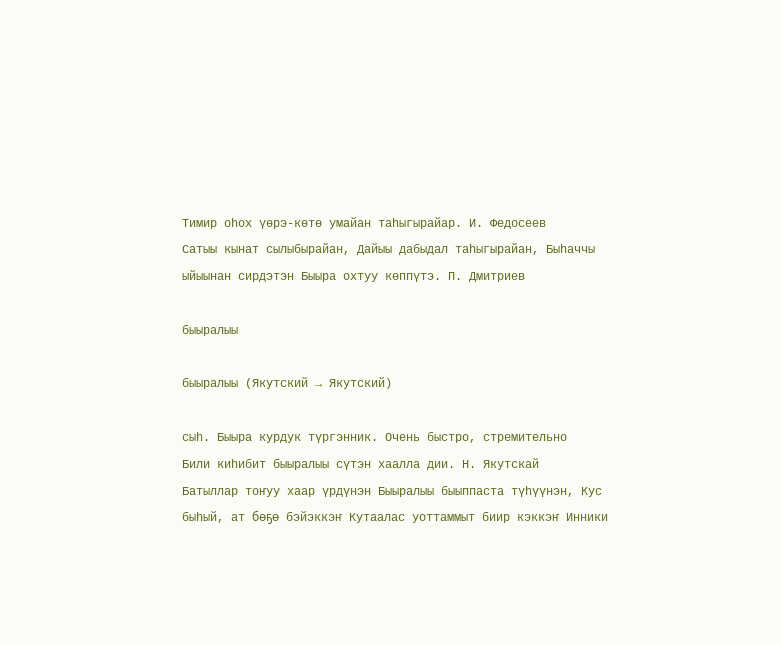Тимир оһох үөрэ-көтө умайан таһыгырайар. И. Федосеев
Сатыы кынат сылыбырайан, Дайыы дабыдал таһыгырайан, Быһаччы ыйыынан сирдэтэн Быыра охтуу көппүтэ. П. Дмитриев

быыралыы

быыралыы (Якутский → Якутский)

сыһ. Быыра курдук түргэнник. Очень быстро, стремительно
Били киһибит быыралыы сүтэн хаалла дии. Н. Якутскай
Батыллар тоҥуу хаар үрдүнэн Быыралыы быыппаста түһүүнэн, Кус быһый, ат бөҕө бэйэккэҥ Кутаалас уоттаммыт биир кэккэҥ Инники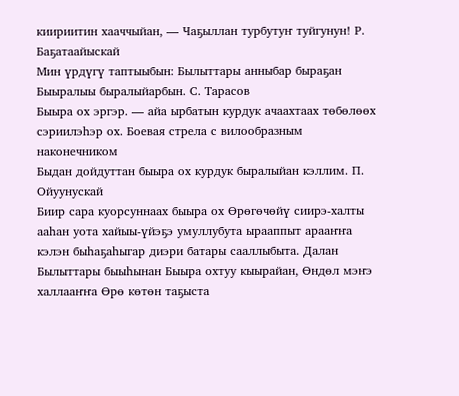киириитин хааччыйан, — Чаҕыллан турбутуҥ туйгунун! Р. Баҕатаайыскай
Мин үрдүгү таптыыбын: Былыттары анныбар быраҕан Быыралыы быралыйарбын. С. Тарасов
Быыра ох эргэр. — айа ырбатын курдук ачаахтаах төбөлөөх сэриилэһэр ох. Боевая стрела с вилообразным наконечником
Быдан дойдуттан быыра ох курдук быралыйан кэллим. П. Ойуунускай
Биир сара куорсуннаах быыра ох Өрөгөчөйү сиирэ-халты ааһан уота хайыы-үйэҕэ умуллубута ырааппыт арааҥҥа кэлэн быһаҕаһыгар диэри батары сааллыбыта. Далан
Былыттары быыһынан Быыра охтуу кыырайан, Өндөл мэҥэ халлааҥҥа Өрө көтөн таҕыста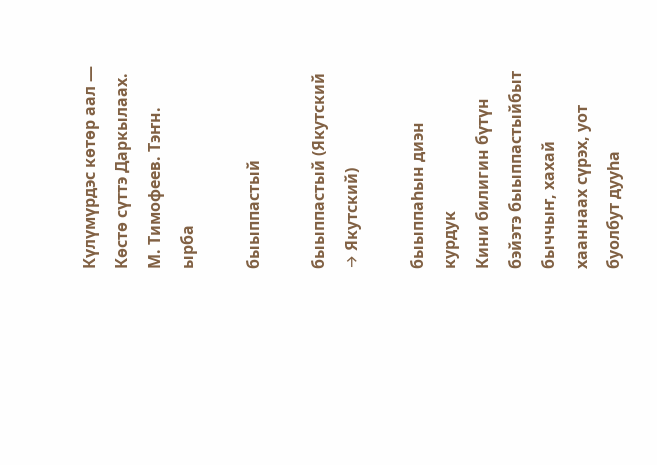Күлүмүрдэс көтөр аал — Көстө сүттэ Даркылаах. М. Тимофеев. Тэҥн. ырба

быыппастый

быыппастый (Якутский → Якутский)

быыппаһын диэн курдук
Кини билигин бүтүн бэйэтэ быыппастыйбыт быччыҥ, хахай хааннаах сүрэх, уот буолбут дууһа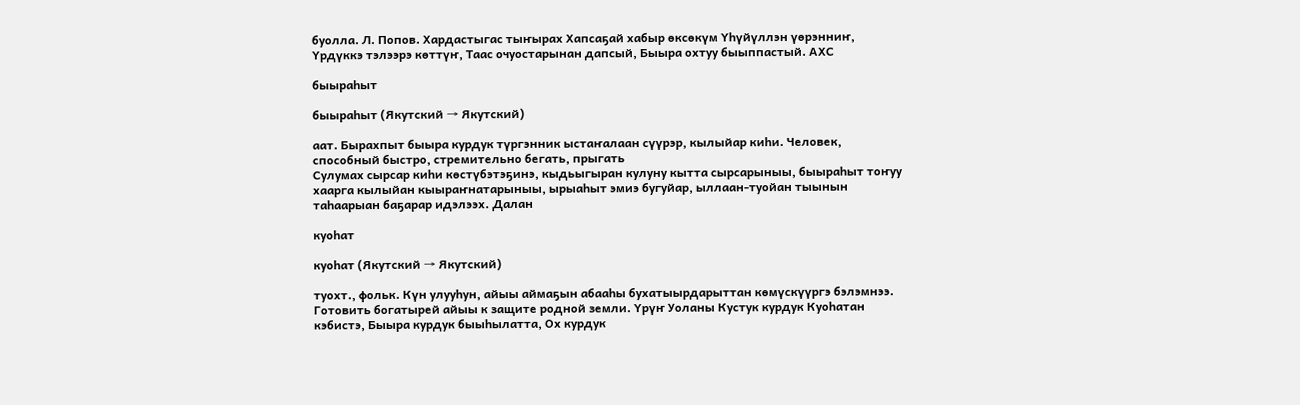буолла. Л. Попов. Хардастыгас тыҥырах Хапсаҕай хабыр өксөкүм Үһүйүллэн үөрэнниҥ, Үрдүккэ тэлээрэ көттүҥ, Таас очуостарынан дапсый, Быыра охтуу быыппастый. АХС

быыраһыт

быыраһыт (Якутский → Якутский)

аат. Бырахпыт быыра курдук түргэнник ыстаҥалаан сүүрэр, кылыйар киһи. Человек, способный быстро, стремительно бегать, прыгать
Сулумах сырсар киһи көстүбэтэҕинэ, кыдьыгыран кулуну кытта сырсарыныы, быыраһыт тоҥуу хаарга кылыйан кыыраҥнатарыныы, ырыаһыт эмиэ бугуйар, ыллаан-туойан тыынын таһаарыан баҕарар идэлээх. Далан

куоһат

куоһат (Якутский → Якутский)

туохт., фольк. Күн улууһун, айыы аймаҕын абааһы бухатыырдарыттан көмүскүүргэ бэлэмнээ. Готовить богатырей айыы к защите родной земли. Үрүҥ Уоланы Кустук курдук Куоһатан кэбистэ, Быыра курдук быыһылатта, Ох курдук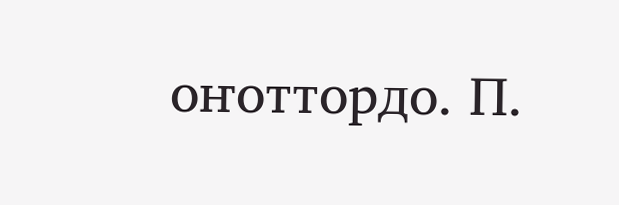оҥоттордо. П.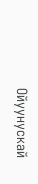Ойуунускай